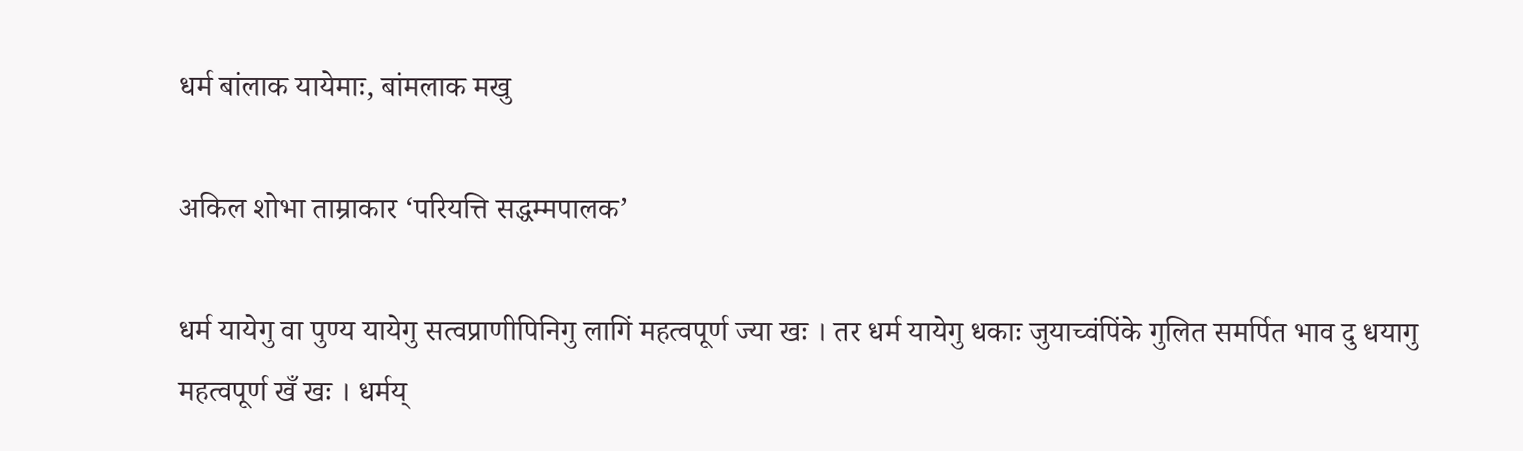धर्म बांलाक यायेमाः, बांमलाक मखु

अकिल शोभा ताम्राकार ‘परियत्ति सद्धम्मपालक’

धर्म यायेगु वा पुण्य यायेगु सत्वप्राणीपिनिगु लागिं महत्वपूर्ण ज्या खः । तर धर्म यायेगु धकाः जुयाच्वंपिंके गुलित समर्पित भाव दु धयागु महत्वपूर्ण खँ खः । धर्मय्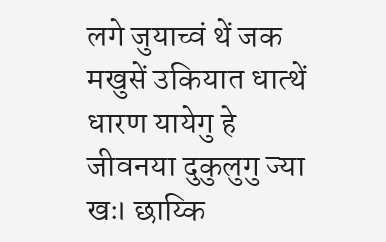लगे जुयाच्वं थें जक मखुसें उकियात धात्थें धारण यायेगु हे जीवनया दुकुलुगु ज्या खः। छाय्कि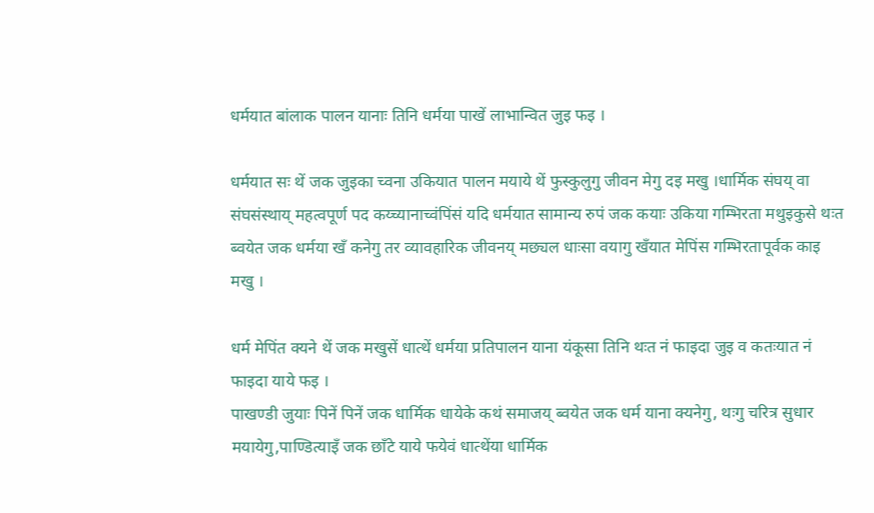धर्मयात बांलाक पालन यानाः तिनि धर्मया पाखें लाभान्वित जुइ फइ ।

धर्मयात सः थें जक जुइका च्वना उकियात पालन मयाये थें फुस्कुलुगु जीवन मेगु दइ मखु ।धार्मिक संघय् वा संघसंस्थाय् महत्वपूर्ण पद कय्च्यानाच्वंपिंसं यदि धर्मयात सामान्य रुपं जक कयाः उकिया गम्भिरता मथुइकुसे थःत ब्वयेत जक धर्मया खँ कनेगु तर व्यावहारिक जीवनय् मछ्यल धाःसा वयागु खँयात मेपिंस गम्भिरतापूर्वक काइ मखु ।

धर्म मेपिंत क्यने थें जक मखुसें धात्थें धर्मया प्रतिपालन याना यंकूसा तिनि थःत नं फाइदा जुइ व कतःयात नं फाइदा याये फइ ।
पाखण्डी जुयाः पिनें पिनें जक धार्मिक धायेके कथं समाजय् ब्वयेत जक धर्म याना क्यनेगु, थःगु चरित्र सुधार मयायेगु,पाण्डित्याइँ जक छाँटे याये फयेवं धात्थेंया धार्मिक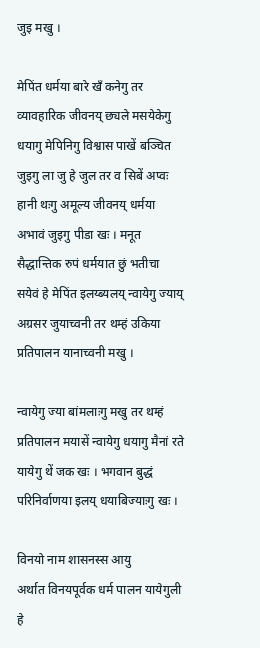जुइ मखु ।

मेपिंत धर्मया बारे खँ कनेगु तर व्यावहारिक जीवनय् छ्यले मसयेकेगु धयागु मेपिनिगु विश्वास पाखें बञ्चित जुइगु ला जु हे जुल तर व सिबें अप्वः हानी थःगु अमूल्य जीवनय् धर्मया अभावं जुइगु पीडा खः । मनूत सैद्धान्तिक रुपं धर्मयात छुं भतीचा सयेवं हे मेपिंत इलय्ब्यलय् न्वायेगु ज्याय् अग्रसर जुयाच्वनी तर थम्हं उकिया प्रतिपालन यानाच्वनी मखु ।

न्वायेगु ज्या बांमलाःगु मखु तर थम्हं प्रतिपालन मयासें न्वायेगु धयागु मैनां रते यायेगु थें जक खः । भगवान बुद्धं परिनिर्वाणया इलय् धयाबिज्याःगु खः ।

विनयो नाम शासनस्स आयु
अर्थात विनयपूर्वक धर्म पालन यायेगुली हे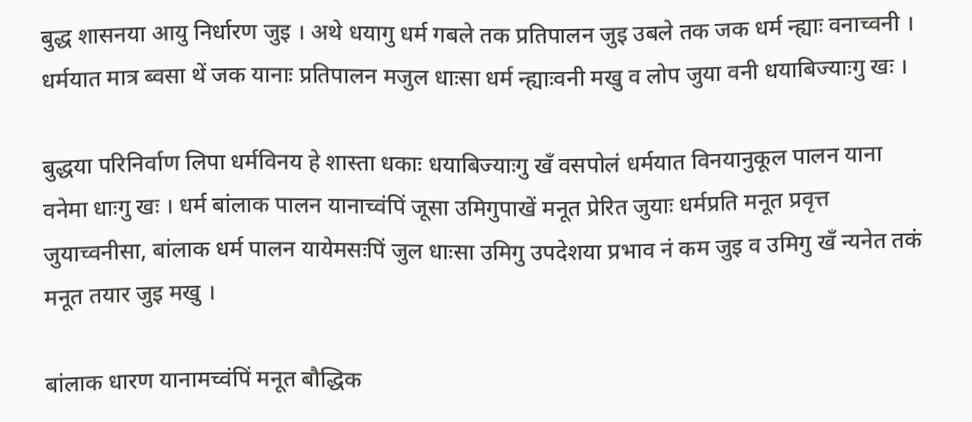बुद्ध शासनया आयु निर्धारण जुइ । अथे धयागु धर्म गबले तक प्रतिपालन जुइ उबले तक जक धर्म न्ह्याः वनाच्वनी । धर्मयात मात्र ब्वसा थें जक यानाः प्रतिपालन मजुल धाःसा धर्म न्ह्याःवनी मखु व लोप जुया वनी धयाबिज्याःगु खः ।

बुद्धया परिनिर्वाण लिपा धर्मविनय हे शास्ता धकाः धयाबिज्याःगु खँ वसपोलं धर्मयात विनयानुकूल पालन याना वनेमा धाःगु खः । धर्म बांलाक पालन यानाच्वंपिं जूसा उमिगुपाखें मनूत प्रेरित जुयाः धर्मप्रति मनूत प्रवृत्त जुयाच्वनीसा, बांलाक धर्म पालन यायेमसःपिं जुल धाःसा उमिगु उपदेशया प्रभाव नं कम जुइ व उमिगु खँ न्यनेत तकं मनूत तयार जुइ मखु ।

बांलाक धारण यानामच्वंपिं मनूत बौद्धिक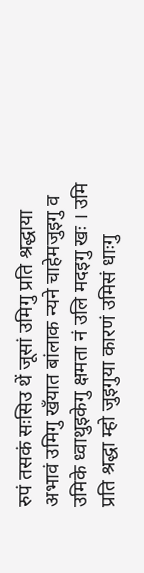रुपं तसकं सःसिउ थें जूसां उमिगु प्रति श्रद्धाया अभावं उमिगु खँयात बांलाक न्यने चाहेमजुइगु व उमिके ध्वाथुइकेगु क्षमता नं उलि मदइगु खः । उमि प्रति श्रद्धा म्हो जुइगुया कारणं उमिसं धाःगु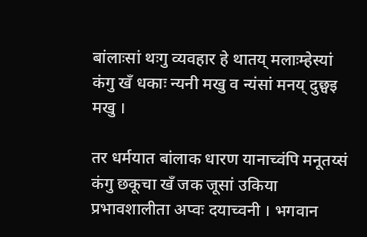बांलाःसां थःगु व्यवहार हे थातय् मलाःम्हेस्यां कंगु खँ धकाः न्यनी मखु व न्यंसां मनय् दुछ्वइ मखु ।

तर धर्मयात बांलाक धारण यानाच्वंपि मनूतय्सं कंगु छकूचा खँ जक जूसां उकिया प्रभावशालीता अप्वः दयाच्वनी । भगवान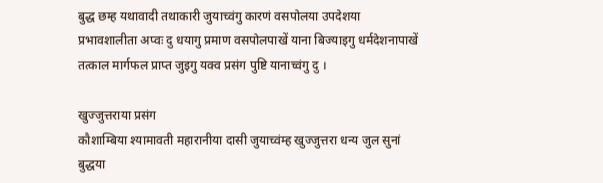बुद्ध छम्ह यथावादी तथाकारी जुयाच्वंगु कारणं वसपोलया उपदेशया प्रभावशालीता अप्वः दु धयागु प्रमाण वसपोलपाखें याना बिज्याइगु धर्मदेशनापाखें तत्काल मार्गफल प्राप्त जुइगु यक्व प्रसंग पुष्टि यानाच्वंगु दु ।

खुज्जुत्तराया प्रसंग
कौशाम्बिया श्यामावती महारानीया दासी जुयाच्वंम्ह खुज्जुत्तरा धन्य जुल सुनां बुद्धया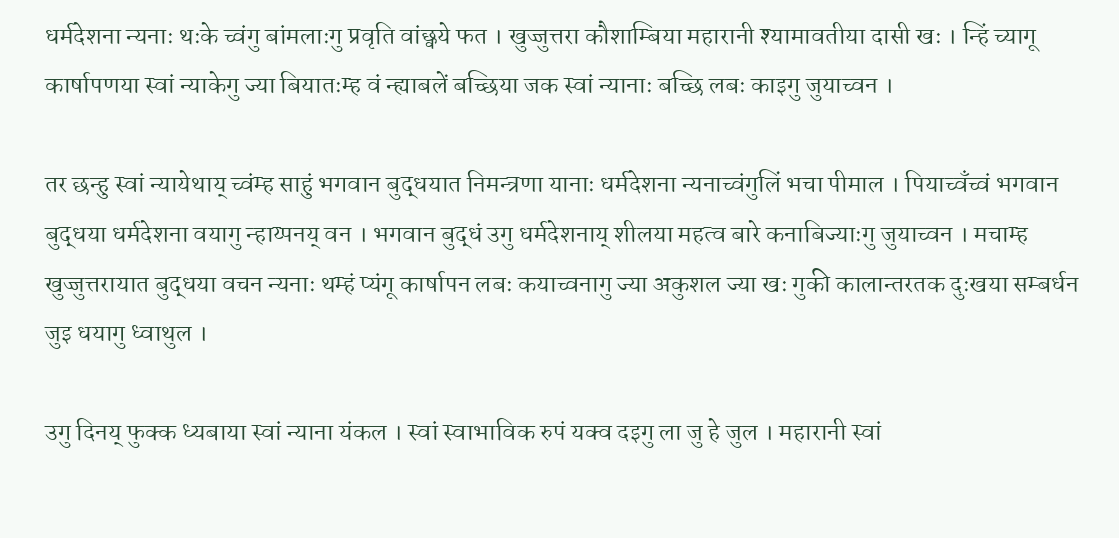धर्मदेशना न्यनाः थःके च्वंगु बांमलाःगु प्रवृति वांछ्वये फत । खुज्जुत्तरा कौशाम्बिया महारानी श्यामावतीया दासी खः । न्हिं च्यागू कार्षापणया स्वां न्याकेगु ज्या बियातःम्ह वं न्ह्याबलें बच्छिया जक स्वां न्यानाः बच्छि लबः काइगु जुयाच्वन ।

तर छन्हु स्वां न्यायेथाय् च्वंम्ह साहुं भगवान बुद्धयात निमन्त्रणा यानाः धर्मदेशना न्यनाच्वंगुलिं भचा पीमाल । पियाच्वँच्वं भगवान बुद्धया धर्मदेशना वयागु न्हाय्पनय् वन । भगवान बुद्धं उगु धर्मदेशनाय् शीलया महत्व बारे कनाबिज्याःगु जुयाच्वन । मचाम्ह खुज्जुत्तरायात बुद्धया वचन न्यनाः थम्हं प्यंगू कार्षापन लबः कयाच्वनागु ज्या अकुशल ज्या खः गुकी कालान्तरतक दुःखया सम्बर्धन जुइ धयागु ध्वाथुल ।

उगु दिनय् फुक्क ध्यबाया स्वां न्याना यंकल । स्वां स्वाभाविक रुपं यक्व दइगु ला जु हे जुल । महारानी स्वां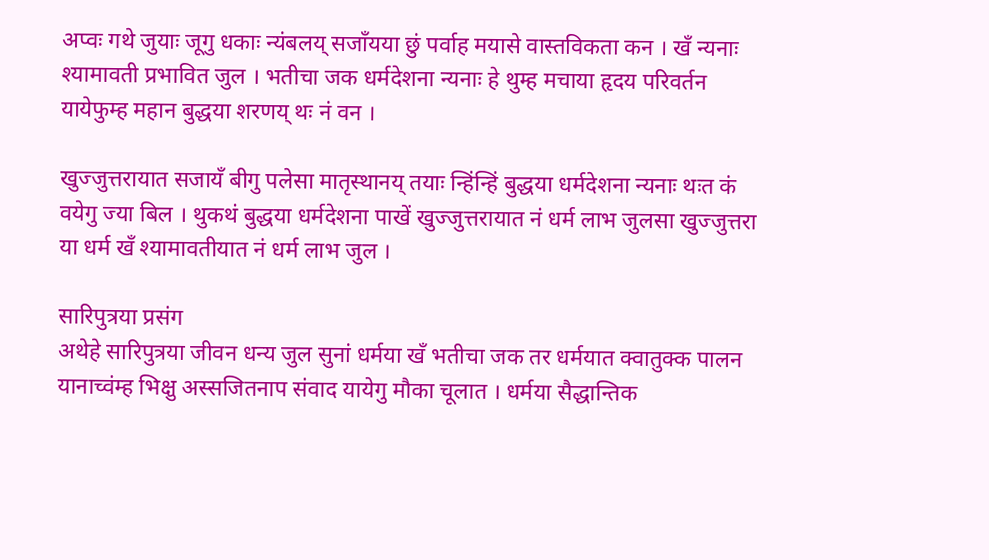अप्वः गथे जुयाः जूगु धकाः न्यंबलय् सजाँयया छुं पर्वाह मयासे वास्तविकता कन । खँ न्यनाः श्यामावती प्रभावित जुल । भतीचा जक धर्मदेशना न्यनाः हे थुम्ह मचाया हृदय परिवर्तन यायेफुम्ह महान बुद्धया शरणय् थः नं वन ।

खुज्जुत्तरायात सजायँ बीगु पलेसा मातृस्थानय् तयाः न्हिंन्हिं बुद्धया धर्मदेशना न्यनाः थःत कं वयेगु ज्या बिल । थुकथं बुद्धया धर्मदेशना पाखें खुज्जुत्तरायात नं धर्म लाभ जुलसा खुज्जुत्तरा या धर्म खँ श्यामावतीयात नं धर्म लाभ जुल ।

सारिपुत्रया प्रसंग
अथेहे सारिपुत्रया जीवन धन्य जुल सुनां धर्मया खँ भतीचा जक तर धर्मयात क्वातुक्क पालन यानाच्वंम्ह भिक्षु अस्सजितनाप संवाद यायेगु मौका चूलात । धर्मया सैद्धान्तिक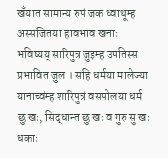खँयात सामान्य रुपं जक ध्वाथूम्ह अस्सजितया हावभाव खनाः भविष्यय् सारिपुत्र जुइम्ह उपतिस्स प्रभावित जुल । सहि धर्मया मालेज्या यानाच्वंम्ह शारिपुत्रं वसपोलया धर्म छु खः, सिद्धान्त छु खः व गुरु सु खः धकाः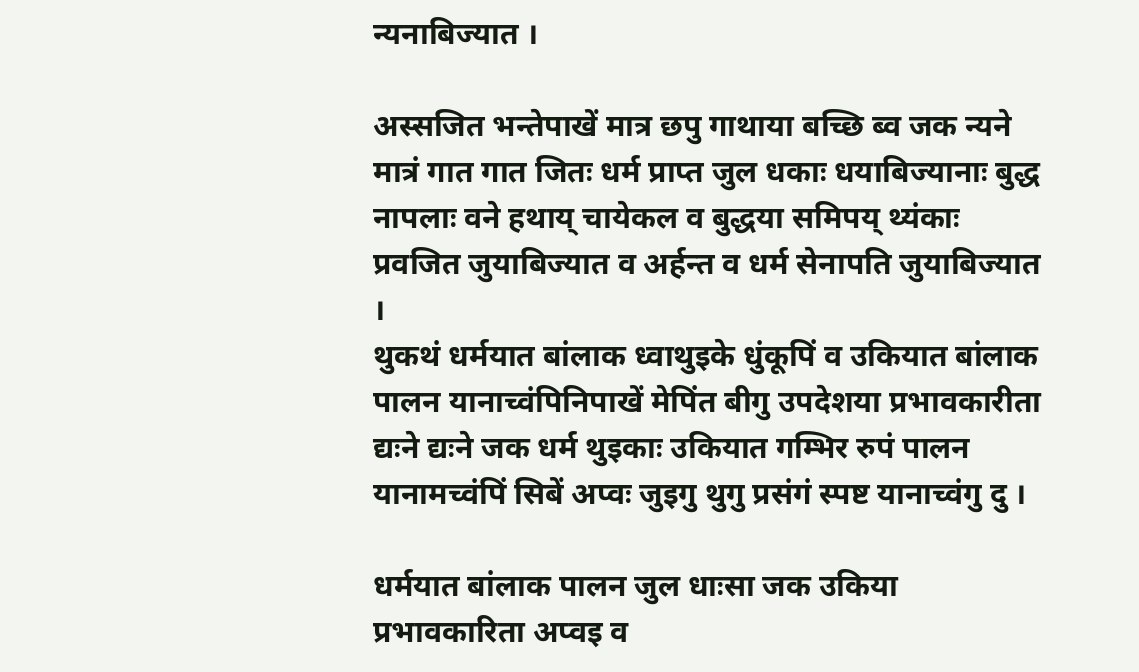न्यनाबिज्यात ।

अस्सजित भन्तेपाखें मात्र छपु गाथाया बच्छि ब्व जक न्यने मात्रं गात गात जितः धर्म प्राप्त जुल धकाः धयाबिज्यानाः बुद्ध नापलाः वने हथाय् चायेकल व बुद्धया समिपय् थ्यंकाः प्रवजित जुयाबिज्यात व अर्हन्त व धर्म सेनापति जुयाबिज्यात ।
थुकथं धर्मयात बांलाक ध्वाथुइके धुंकूपिं व उकियात बांलाक पालन यानाच्वंपिनिपाखें मेपिंत बीगु उपदेशया प्रभावकारीता द्यःने द्यःने जक धर्म थुइकाः उकियात गम्भिर रुपं पालन यानामच्वंपिं सिबें अप्वः जुइगु थुगु प्रसंगं स्पष्ट यानाच्वंगु दु ।

धर्मयात बांलाक पालन जुल धाःसा जक उकिया प्रभावकारिता अप्वइ व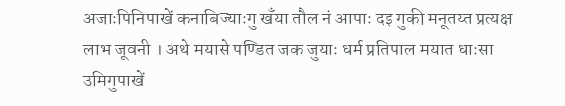अजाःपिनिपाखें कनाबिज्याःगु खँया तौल नं आपाः दइ गुकी मनूतय्त प्रत्यक्ष लाभ जूवनी । अथे मयासे पण्डित जक जुयाः धर्म प्रतिपाल मयात धाःसा उमिगुपाखें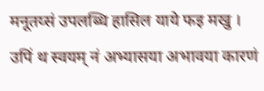मनूतय्सं उपलब्धि हासिल याये फइ मखु । उपिं थ स्वयम् नं अभ्यासया अभावया कारणं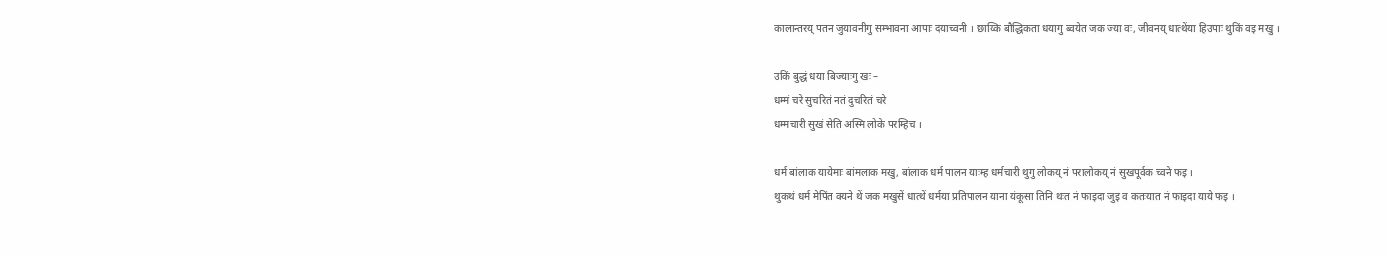कालान्तरय् पतन जुयावनीगु सम्भावना आपाः दयाच्वनी । छाय्कि बौद्धिकता धयागु ब्वयेत जक ज्या वः, जीवनय् धात्थेंया हिउपाः थुकिं वइ मखु ।

उकिं बुद्धं धया बिज्याःगु खः –
धम्मं चरे सुचरितं नतं दुचरितं चरे
धम्मचारी सुखं सेति अस्मि लोके परम्हिच ।

धर्म बांलाक यायेमाः बांमलाक मखु, बांलाक धर्म पालन याःम्ह धर्मचारी थुगु लोकय् नं परालोकय् नं सुखपूर्वक च्वने फइ ।
थुकथं धर्म मेपिंत क्यने थें जक मखुसें धात्थें धर्मया प्रतिपालन याना यंकूसा तिनि थःत नं फाइदा जुइ व कतःयात नं फाइदा याये फइ ।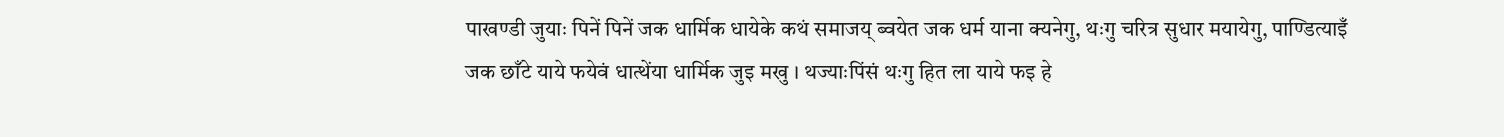पाखण्डी जुयाः पिनें पिनें जक धार्मिक धायेके कथं समाजय् ब्वयेत जक धर्म याना क्यनेगु, थःगु चरित्र सुधार मयायेगु, पाण्डित्याइँ जक छाँटे याये फयेवं धात्थेंया धार्मिक जुइ मखु । थज्याःपिंसं थःगु हित ला याये फइ हे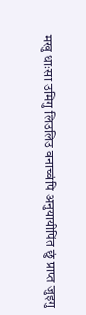मखु धाःसा उमिगु लिउलिउ वनाच्वंपि अनुयायीपिंत छुं प्राप्त जुइगु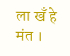ला खँ हे मंत ।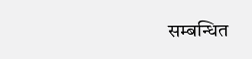सम्बन्धित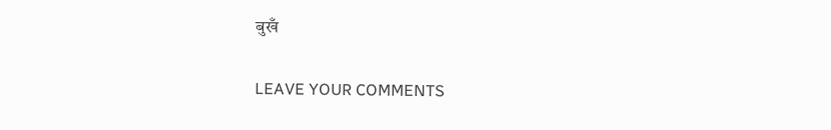बुखँ

LEAVE YOUR COMMENTS